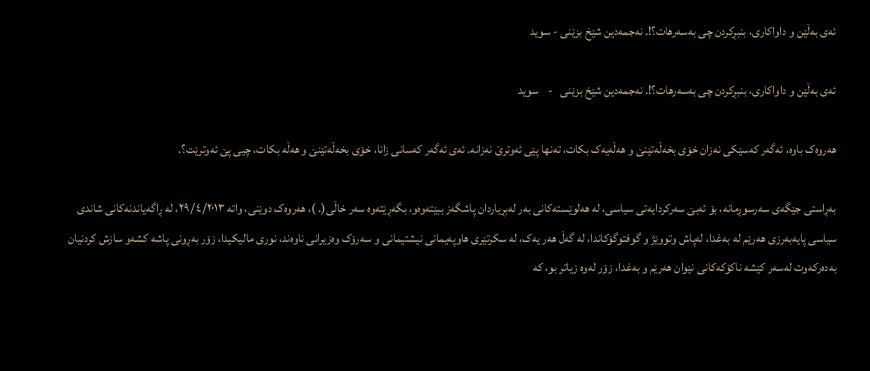ئه‌ی به‌ڵێن و داواکاری، بنبڕکردن چی به‌سه‌رهات؟!. نه‌جمه‌دین شێخ بزێنی - سوید

ئه‌ی به‌ڵێن و داواکاری، بنبڕکردن چی به‌سه‌رهات؟!. نه‌جمه‌دین شێخ بزێنی   -    سوید

هه‌روه‌ک باوه، ئه‌گه‌ر که‌سێکی نه‌زان خۆی بخه‌ڵه‌تێنێ و هه‌ڵه‌یه‌ک بکات، ته‌نها پێی ئه‌وترێ نه‌زانه. ئه‌ی ئه‌گه‌ر که‌سانی زانا، خۆی بخه‌ڵه‌تێنێ و هه‌ڵه‌ بکات، چیی پێ ئه‌وترێت؟.

به‌ڕاستی جێگه‌ی سه‌رسوڕمانه، بۆ ئه‌بێ سه‌رکردایه‌تی سیاسی، له هه‌لوێسته‌کانی به‌ر له‌بڕیاردان پاشگه‌ز ببێته‌وه‌و، بگه‌ڕێته‌وه سه‌ر خاڵی(. )، هه‌روه‌ک دوێنی، واته ٢٩/٤/٢٠١٣، له ڕاگه‌یاندنه‌کانی شاندی سیاسی پایه‌به‌رزی هه‌رێم له ‌به‌غدا، له‌پاش وتووێژ و گوفتوگۆکاندا، له ‌گه‌ڵ هه‌ر یه‌ک، له سکرتێری هاوپه‌یمانی نیشتیمانی و سه‌رۆک وه‌زیرانی ناوه‌ند، نوری مالیکیدا، زۆر به‌ڕونی پاشه کشه‌و سازش کردنیان به‌ده‌رکه‌وت‌ له‌سه‌ر کێشه‌ ناکۆکه‌کانی نێوان هه‌رێم و به‌غدا، زۆر له‌وه زیاتر بو، که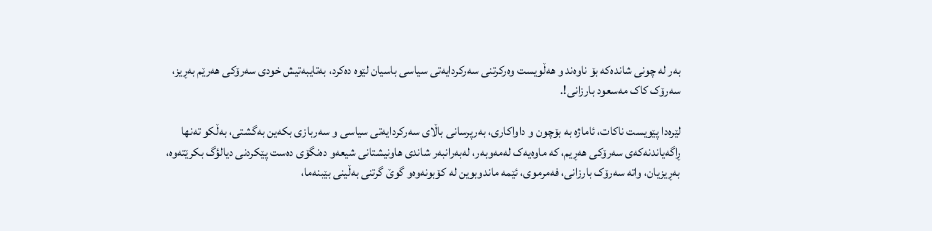به‌ر له‌ چونی شانده‌که بۆ ناوه‌ند و هه‌ڵویست وه‌رکرتنی سه‌رکردایه‌تی سیاسی باسیان لێوه ده‌کرد، به‌تایبه‌تیش خودی سه‌رۆکی هه‌رێم به‌ڕیز، سه‌رۆک کاک مه‌سعود بارزانی!.

لێره‌دا پێویست ناکات، ئاماژه به بۆچون و داواکاری، به‌رپرسانی باڵای سه‌رکردایه‌تی سیاسی و سه‌ربازی بکه‌ین به‌گشتی، به‌ڵکو ته‌نها ڕاگه‌یاندنه‌که‌ی سه‌رۆکی هه‌ڕیم، که ماوه‌یه‌ک له‌مه‌وبه‌ر، له‌به‌رانبه‌ر شاندی هاونیشتانی شیعه‌و ده‌نگۆی ده‌ست پێکردنی دیالؤگ بکرێته‌وه، به‌ڕیزیان، واته سه‌رۆک بارزانی، فه‌مرموی، ئێمه ماندوبوین له کۆبونه‌وه‌و گوێ گرتنی به‌ڵینی بێبنه‌ما،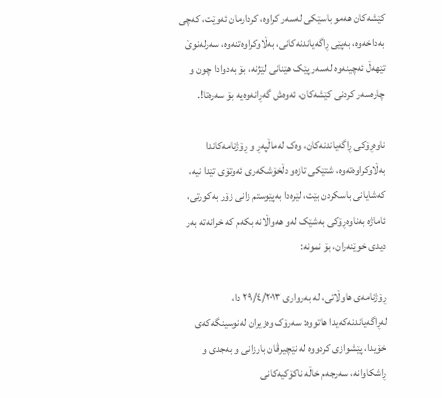کێشه‌کان هه‌مو باسێکی له‌سه‌ر کراوه‌، کردارمان ئه‌وێت، که‌چی به‌داخه‌وه، به‌پێی ڕاگه‌یاندنه‌کانی، به‌ڵاوکراوه‌تنه‌وه، سه‌رله‌نوێ تێهه‌ڵ ئه‌چینه‌وه له‌سه‌ر پێک هێنانی لێژنه، بۆ به‌دوادا چون و چاره‌سه‌ر کردنی کێشه‌کان، ئه‌وه‌ش گه‌ڕانه‌وه‌یه بۆ سه‌ره‌تا!.

ناوه‌ڕۆکی ڕاگه‌یاندنه‌کان، ‌وه‌ک له‌ماڵپه‌ڕ و ڕۆژنامه‌‌کاندا به‌ڵاوکراوه‌ته‌وه، شتێکی تازه‌و دڵخۆشکه‌ری ئه‌وتۆی تێدا نیه، که‌شایانی باسکردن بێت، لێره‌دا به‌پێوستم زانی زۆر به‌کورتی، ئاماژه به‌ناوه‌ڕۆکی به‌شێک له‌و هه‌واڵانه بکه‌م که خرانه‌ته به‌ر دیدی خوێنه‌ران، بۆ نمونه:

ڕۆژنامه‌ی هاوڵاتی، له‌ به‌رواری ٢٩/٤/٢٠١٣ دا، له‌ڕاگه‌یاندنه‌که‌یدا هاتووه: سه‌رۆک وه‌زیران له‌نوسینگه‌که‌ی خۆیدا، پێشوازی کردووه له نێچیرڤان بارزانی و به‌جدی و ڕاشکاوانه، سه‌رجه‌م خاڵه ناکۆکیه‌کانی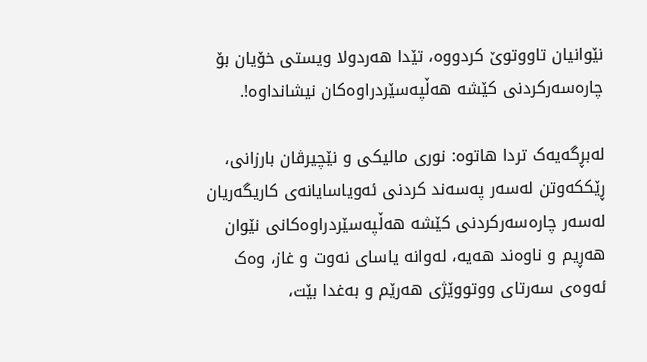نێوانیان تاووتوێ کردووه، تێدا هه‌ردولا ویستی خۆیان بۆ چاره‌سه‌رکردنی کێشه هه‌ڵپه‌سێردراوه‌کان نیشانداوه!.

له‌بڕگه‌یه‌ک تردا هاتوه: نوری مالیکی و نێچیرڤان بارزانی، ڕێککه‌وتن له‌سه‌ر په‌سه‌ند کردنی ئه‌ویاسایانه‌ی کاریگه‌ریان له‌سه‌ر چاره‌سه‌رکردنی کێشه هه‌ڵپه‌سێردراوه‌کانی نێوان هه‌ڕیم و ناوه‌ند هه‌یه، له‌وانه یاسای نه‌وت و غاز، وه‌ک ئه‌وه‌ی سه‌رتای ووتووێژی هه‌رێم و به‌غدا بێت،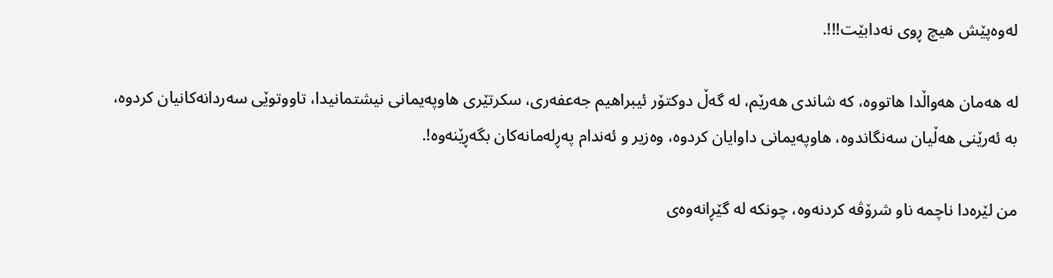له‌وه‌پێش هیچ ڕوی نه‌دابێت!!!.

له هه‌مان هه‌واڵدا هاتووه، که شاندی هه‌رێم، له ‌گه‌ڵ دوکتۆر ئیبراهیم جه‌عفه‌ری، سکرتێری هاوپه‌یمانی نیشتمانیدا، تاووتوێی سه‌ردانه‌کانیان کردوه، به ئه‌رێنی هه‌ڵیان سه‌نگاندوه، هاوپه‌یمانی داوایان کردوه، وه‌زیر و ئه‌ندام په‌ڕله‌مانه‌کان بگه‌ڕێنه‌وه!.

من لێره‌دا ناچمه ناو شرۆڤه کردنه‌وه، چونکه له گێڕانه‌وه‌ی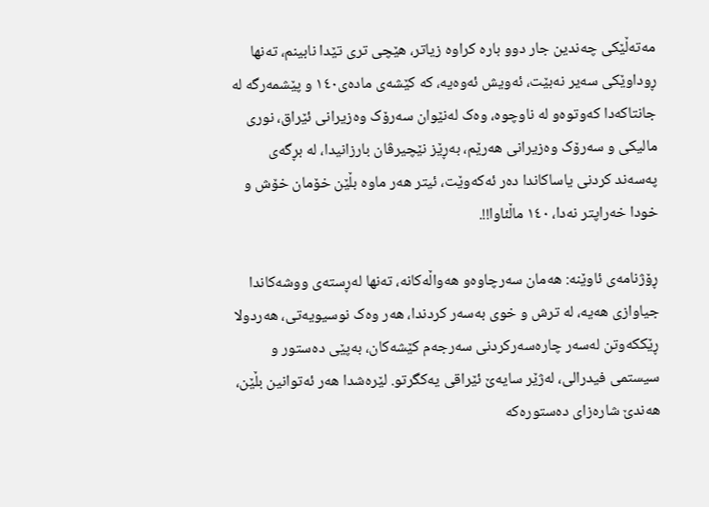مه‌ته‌ڵێکی چه‌ندین جار دوو باره کراوه زیاتر، هێچی تری تێدا نابینم، ته‌نها ڕوداوێکی سه‌یر نه‌بێت، ئه‌ویش ئه‌وه‌یه، که کێشه‌ی ماده‌ی١٤٠ و پێشمه‌رگه له جانتاکه‌دا که‌وتوه‌و له ناوچوه، وه‌ک له‌نێوان سه‌رۆک وه‌زیرانی ئێراق، نوری مالیکی و سه‌رۆک وه‌زیرانی هه‌رێم، به‌ڕێز نێچیرڤان بارزانیدا، له ‌بڕگه‌ی په‌سه‌ند کردنی یاساکاندا ده‌ر ئه‌که‌وێت، ئیتر هه‌ر ماوه بڵێن خۆمان خۆش و خودا خه‌راپتر نه‌دا، ١٤٠ ماڵئاوا!!.

ڕۆژنامه‌ی ئاوێنه: هه‌مان سه‌رچاوه‌و هه‌واڵه‌کانه، ته‌نها له‌ڕسته‌ی ووشه‌کاندا جیاوازی هه‌یه‌، له ترش و خوی به‌سه‌ر کردندا، هه‌ر وه‌ک نوسیویه‌تی، هه‌ردولا ڕێککه‌وتن له‌سه‌ر چاره‌سه‌رکردنی سه‌رجه‌م کێشه‌کان، به‌پێی ده‌ستور و سیستمی فیدرالی، له‌ژێر سایه‌ێ ئێراقی یه‌کگرتو. لێره‌شدا هه‌ر ئه‌توانین بڵێن، هه‌ندێ شاره‌زای ده‌ستوره‌که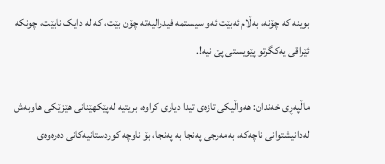بوینه که چۆنه، به‌ڵام ئه‌بێت ئه‌و سیستمه فیدرالیه‌ته چۆن بێت، که له دایک نابێت، چونکه ئێراقی یه‌کگرتو پێویستی پێ نیه!.

ماڵپه‌ڕی خه‌ندان: هه‌واڵیکی تازه‌ی تیدا دیاری کراوه، بریتیه له‌پێکهێنانی هێزێکی هاوبه‌ش له‌دانیشتوانی ناچه‌که، به‌مه‌رجی په‌نجا به‌ په‌نجا، بۆ ناوچه کوردستانیه‌کانی ده‌ره‌وه‌ی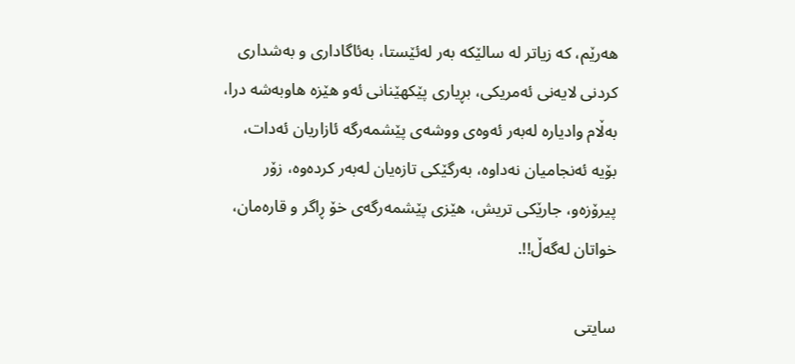هه‌رێم، که زیاتر له ‌سالێکه به‌ر له‌ئێستا، به‌ئاگاداری و به‌شداری کردنی لایه‌نی ئه‌مریکی، بڕیاری پێکهێنانی ئه‌و هێزه هاوبه‌شه درا، به‌ڵام وادیاره له‌به‌ر ئه‌وه‌ی ووشه‌ی پێشمه‌رگه‌ ئازاریان ئه‌دات، بۆیه ئه‌نجامیان نه‌داوه، به‌رگێکی تازه‌یان له‌به‌ر کرده‌وه، زۆر پیرۆزه‌و، جارێکی تریش، هێزی پێشمه‌رگه‌ی خۆ ڕاگر و قاره‌مان، خواتان له‌گه‌ڵ!!.

سایتی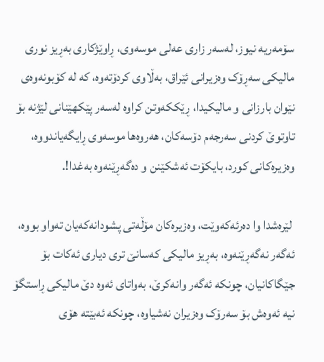سۆمه‌ریه نیوز، له‌سه‌ر زاری عه‌لی موسه‌وی، ڕاوێژکاری به‌ڕیز نوری مالیکی سه‌ڕۆک وه‌زیرانی ئێراق، به‌ڵاوی کردۆته‌وه، که له کۆبونه‌وه‌ی نێوان بارزانی و مالیکیدا، ڕێککه‌وتن کراوه له‌سه‌ر پێکهێنانی لێژنه بۆ تاوتوێ کردنی سه‌رجه‌م دۆسه‌کان، هه‌روه‌ها موسه‌وی ڕایگه‌یاندووه، وه‌زیره‌کانی کورد، بایکۆت ئه‌شکێنن و ده‌گه‌ڕێنه‌وه به‌غدا!.

 لێره‌شدا وا ده‌رئه‌که‌وێت، وه‌زیره‌کان مۆڵه‌تی پشودانه‌که‌یان ته‌واو بووه‌، ئه‌گه‌ر نه‌گه‌ڕێنه‌وه، به‌ڕیز مالیکی که‌سانێ تری دیاری ئه‌کات بۆ جێگاکانیان، چونکه ئه‌گه‌ر وانه‌کرێ، به‌واتای ئه‌وه دێ مالیکی ڕاستگۆ نیه ئه‌وه‌ش بۆ سه‌رۆک وه‌زیران نه‌شیاوه‌، چونکه ئه‌بێته هۆی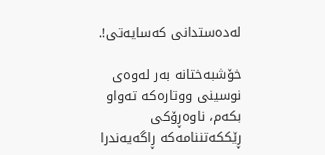له‌ده‌ستدانی که‌سایه‌تی!.

خۆشبه‌ختانه به‌ر له‌وه‌ی نوسینی ووتاره‌که ته‌واو بکه‌م، ناوه‌ڕۆکی ڕێککه‌تننامه‌که‌ ڕاگه‌یه‌ندرا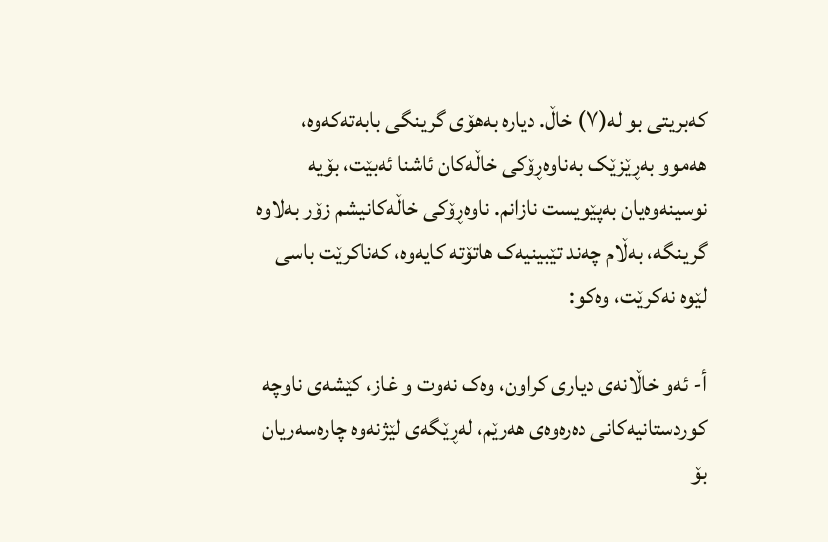که‌بریتی بو له(٧) خاڵ. دیاره به‌هۆی گرینگی بابه‌ته‌که‌وه، هه‌موو به‌ڕێزێک به‌ناوه‌ڕۆکی خاڵه‌کان ئاشنا ئه‌بێت، بۆیه نوسینه‌وه‌یان به‌پێویست نازانم. ناوه‌ڕۆکی خاڵه‌کانیشم زۆر به‌لاوه گرینگه، به‌ڵام چه‌ند تێبینیه‌ک هاتۆته کایه‌وه، که‌ناکرێت باسی لێوه نه‌کرێت، وه‌کو:

أ- ئه‌و خاڵانه‌ی دیاری کراون، وه‌ک نه‌وت و غاز، کێشه‌ی ناوچه کوردستانیه‌کانی ده‌ره‌وه‌ی هه‌رێم، له‌ڕێگه‌ی لێژنه‌وه چاره‌سه‌ریان بۆ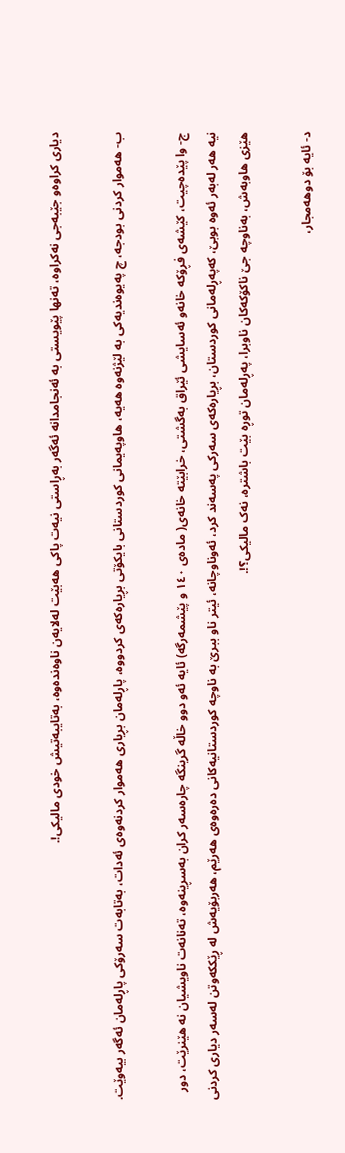دیاری کراوه‌و جێبه‌جی نه‌کراوه، ته‌نها پێویستی به ئه‌نجامدانه ئه‌گه‌ر به‌ڕاستی نیه‌ت پاکی هه‌بێت له‌لایه‌ن ناوه‌نده‌وه، به‌تایبه‌تیش خودی مالیکی!.

ب- هه‌موار کردنی بودجه، چ په‌یوه‌ندیه‌کی به لێژنه‌وه هه‌یه، هاوپه‌یمانی کوردستانی بایکۆتی بڕیاره‌که‌ی کردووه‌، پاڕله‌مان بڕیاری هه‌موار کردنه‌وه‌ی ئه‌دات، به‌تابه‌ت سه‌رۆکی پاڕله‌مان ئه‌گه‌ر بیه‌وێت.

ج- وا پێده‌چیت، کێشه‌ی فڕۆکه خانه‌و ئه‌سایشی ئێراق به‌گشتی، خرابێته خانه‌ی( ماده‌ی ١٤٠ و پێشمه‌رگه) ئایه ئه‌و دوو خاڵه گرینگه چاره‌سه‌ر کران به‌سڕینه‌وه‌، ته‌نانه‌ت ناویشیان نه‌ هێنرێت، دور نیه هه‌ر له‌به‌ر ئه‌وه بوبێ، که‌په‌ڕله‌مانی کوردستان، بڕیاره‌که‌ی سه‌رکی په‌سه‌ند کرد، ئه‌وناوچانه، ئیتر ناو ببرێ به ناوچه کوردستانیه‌کانی ده‌ره‌وه‌ی هه‌رێم، هه‌ربۆیه‌ش له ڕێککه‌وتن له‌سه‌ر دیاری کردنی هێزی هاوبه‌ش، به‌ناوچه جێ ناکۆکه‌کان ناوبرا، په‌ڕله‌مان توڕه بێت باشتره، نه‌ک مالیکی؟!.

د- ئایه بۆ دوهه‌مجار،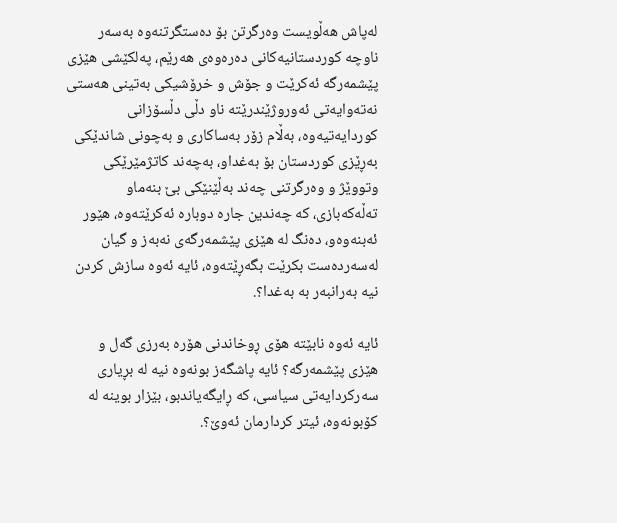له‌پاش هه‌ڵویست وه‌رگرتن بۆ ده‌ستگرتنه‌وه به‌سه‌ر ناوچه کوردستانیه‌کانی ده‌ره‌وه‌ی هه‌رێم، په‌لکێشی هێزی پێشمه‌رگه ئه‌کرێت و جۆش و خرۆشیکی به‌تینی هه‌ستی نه‌ته‌وایه‌تی ئه‌وروژێندرێته ناو دڵی دڵسۆزانی کوردایه‌تیه‌وه‌، به‌ڵام زۆر به‌ساکاری و به‌چونی شاندێکی به‌ڕێزی کوردستان بۆ به‌غداو، به‌چه‌ند کاتژمێرێکی وتووێژ و وه‌رگرتنی چه‌ند به‌ڵێنێکی بێ بنه‌ماو ته‌ڵه‌که‌بازی، که چه‌ندین جاره دوباره ئه‌کرێته‌وه، هێور ئه‌بنه‌وه‌و، ده‌نگ له هێزی پێشمه‌رگه‌ی نه‌به‌ز و گیان له‌سه‌رده‌ست بکرێت بگه‌ڕێته‌وه، ئایه ئه‌وه سازش کردن نیه به‌رانبه‌ر به به‌غدا؟.

ئایه ئه‌وه‌ نابێته هۆی ڕوخاندنی هۆره به‌رزی گه‌ل و هێزی پێشمه‌رگه؟ ئایه پاشگه‌ز بونه‌وه نیه له بڕیاری سه‌رکردایه‌تی سیاسی، که ڕایگه‌یاندبو، بێزار بوینه له کۆبونه‌وه، ئیتر کردارمان ئه‌وێ؟.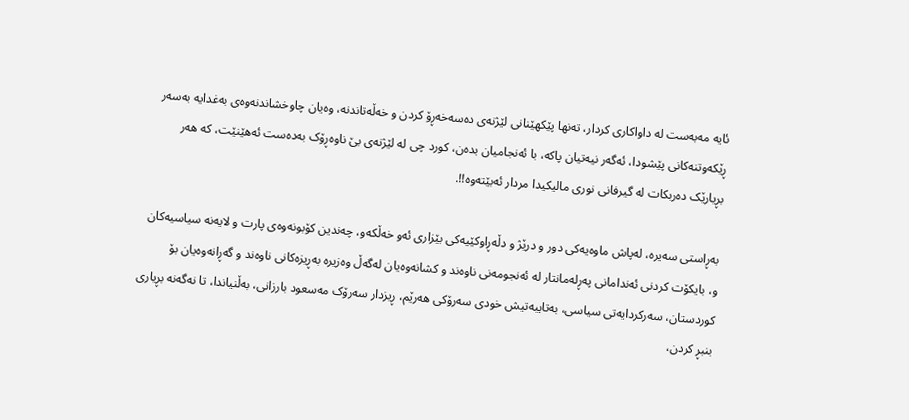ئایه مه‌به‌ست له داواکاری کردار، ته‌نها پێکهێنانی لێژنه‌ی ده‌سه‌خه‌ڕۆ کردن و خه‌ڵه‌تاندنه، وه‌یان چاوخشاندنه‌وه‌ی به‌غدایه به‌سه‌ر ڕێکه‌وتنه‌کانی پێشودا، ئه‌گه‌ر نیه‌تیان پاکه، با ئه‌نجامیان بده‌ن، کورد چی له لێژنه‌ی بێ ناوه‌ڕۆک به‌ده‌ست ئه‌هێنێت، که هه‌ر بڕیارێک ده‌ربکات له گیرفانی نوری مالیکیدا مردار ئه‌بێته‌وه!!.

به‌ڕاستی سه‌یره، له‌پاش ماوه‌یه‌کی دور و درێژ و دڵه‌ڕاوکێیه‌کی بێزاری ئه‌و خه‌ڵکه‌و، چه‌ندین کۆبونه‌وه‌ی پارت و لایه‌نه سیاسیه‌کان و، بایکۆت کردنی ئه‌ندامانی په‌ڕله‌مانتار له ئه‌نجومه‌نی ناوه‌ند و کشانه‌وه‌یان له‌گه‌ڵ وه‌زیره به‌ڕیزه‌کانی ناوه‌ند و گه‌ڕانه‌وه‌یان بۆ کوردستان، سه‌رکردایه‌تی سیاسی، به‌تایبه‌تیش خودی سه‌رۆکی هه‌رێم، ڕیزدار سه‌رۆک مه‌سعود بارزانی، به‌ڵنیاندا، تا نه‌گه‌نه بڕیاری بنبڕ کردن،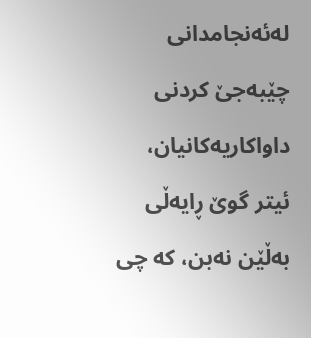له‌ئه‌نجامدانی چێبه‌جێ کردنی داواکاریه‌کانیان، ئیتر گوێ ڕایه‌ڵی به‌ڵێن نه‌بن، که چی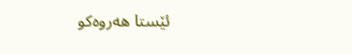ئێستا هه‌روه‌کو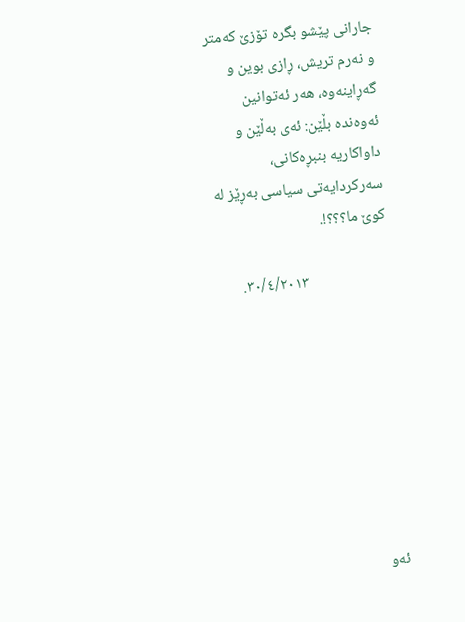جارانی پێشو بگره تۆزێ که‌متر و نه‌رم تریش، ڕازی بوین و گه‌ڕاینه‌وه، هه‌ر ئه‌توانین ئه‌وه‌نده بڵێن: ئه‌ی به‌ڵێن و داواکاریه بنبڕه‌کانی، سه‌رکردایه‌تی سیاسی به‌ڕێز له کوێ ما؟؟؟!.

                       ٣٠/٤/٢٠١٣.








ئه‌و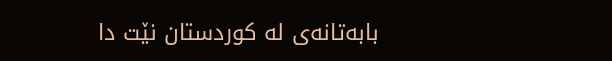بابه‌تانه‌ی له‌ کوردستان نێت دا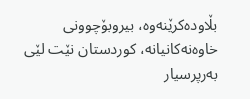بڵاوده‌کرێنه‌وه‌، بیروبۆچوونی خاوه‌نه‌کانیانه‌، کوردستان نێت لێی به‌رپرسیار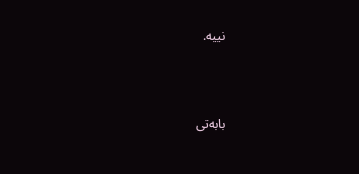نییه‌.



بابەتی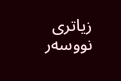زیاتری نووسەر